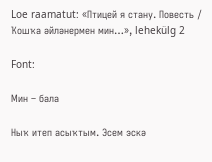Loe raamatut: «Птицей я стану. Повесть / Ҡошҡа әйләнермен мин…», lehekülg 2

Font:

Мин – бала

Ныҡ итеп асыҡтым. Эсем эскә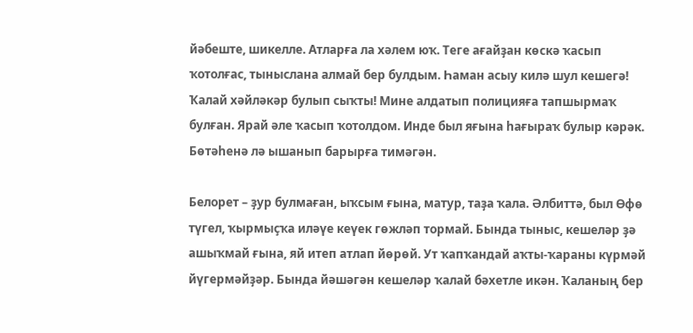йәбеште, шикелле. Атларға ла хәлем юҡ. Теге ағайҙан көскә ҡасып ҡотолғас, тыныслана алмай бер булдым. Һаман асыу килә шул кешегә! Ҡалай хәйләкәр булып сыҡты! Мине алдатып полицияға тапшырмаҡ булған. Ярай әле ҡасып ҡотолдом. Инде был яғына һағыраҡ булыр кәрәк. Бөтәһенә лә ышанып барырға тимәгән.

Белорет – ҙур булмаған, ыҡсым ғына, матур, таҙа ҡала. Әлбиттә, был Өфө түгел, ҡырмыҫҡа иләүе кеүек гөжләп тормай. Бында тыныс, кешеләр ҙә ашыҡмай ғына, яй итеп атлап йөрөй. Ут ҡапҡандай аҡты-ҡараны күрмәй йүгермәйҙәр. Бында йәшәгән кешеләр ҡалай бәхетле икән. Ҡаланың бер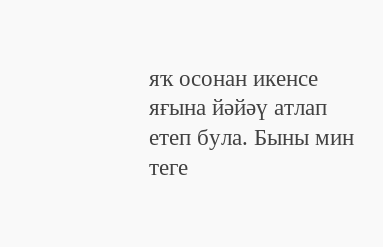яҡ осонан икенсе яғына йәйәү атлап етеп була. Быны мин теге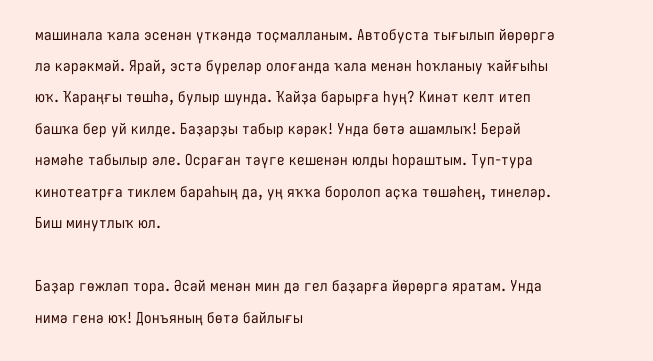машинала ҡала эсенән үткәндә тоҫмалланым. Автобуста тығылып йөрөргә лә кәрәкмәй. Ярай, эстә бүреләр олоғанда ҡала менән һоҡланыу ҡайғыһы юҡ. Ҡараңғы төшһә, булыр шунда. Ҡайҙа барырға һуң? Кинәт келт итеп башҡа бер уй килде. Баҙарҙы табыр кәрәк! Унда бөтә ашамлыҡ! Берәй нәмәһе табылыр әле. Осраған тәүге кешенән юлды һораштым. Туп-тура кинотеатрға тиклем бараһың да, уң яҡҡа боролоп аҫҡа төшәһең, тинеләр. Биш минутлыҡ юл.

Баҙар гөжләп тора. Әсәй менән мин дә гел баҙарға йөрөргә яратам. Унда нимә генә юҡ! Донъяның бөтә байлығы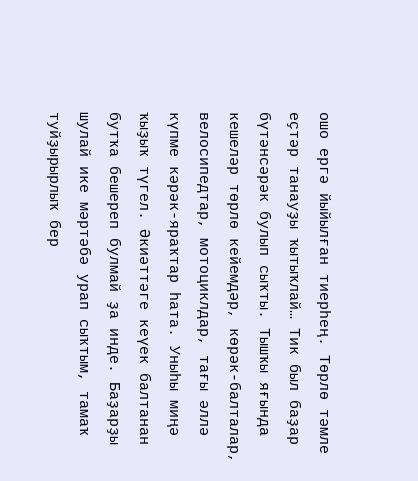ошо ергә йыйылған тиерһең. Төрлө тәмле еҫтәр танауҙы ҡытыҡлай… Тик был баҙар бүтәнсәрәк булып сыҡты. Тышҡы яғында кешеләр төрлө кейемдәр, көрәк-балталар, велосипедтар, мотоциклдар, тағы әллә күпме кәрәк-яраҡтар һата. Уныһы миңә ҡыҙыҡ түгел. Әкиәттәге кеүек балтанан бутҡа бешереп булмай ҙа инде. Баҙарҙы шулай ике мәртәбә урап сыҡтым, тамаҡ туйҙырырлыҡ бер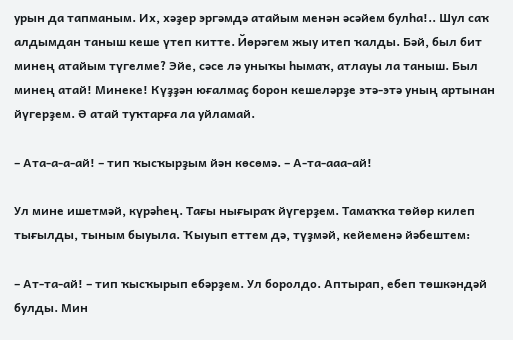урын да тапманым. Их, хәҙер эргәмдә атайым менән әсәйем булһа!.. Шул саҡ алдымдан таныш кеше үтеп китте. Йөрәгем жыу итеп ҡалды. Бәй, был бит минең атайым түгелме? Эйе, сәсе лә уныҡы һымаҡ, атлауы ла таныш. Был минең атай! Минеке! Күҙҙән юғалмаҫ борон кешеләрҙе этә-этә уның артынан йүгерҙем. Ә атай туҡтарға ла уйламай.

– Ата-а-а-ай! – тип ҡысҡырҙым йән көсөмә. – А-та-ааа-ай!

Ул мине ишетмәй, күрәһең. Тағы нығыраҡ йүгерҙем. Тамаҡҡа төйөр килеп тығылды, тыным быуыла. Ҡыуып еттем дә, түҙмәй, кейеменә йәбештем:

– Ат-та-ай! – тип ҡысҡырып ебәрҙем. Ул боролдо. Аптырап, ебеп төшкәндәй булды. Мин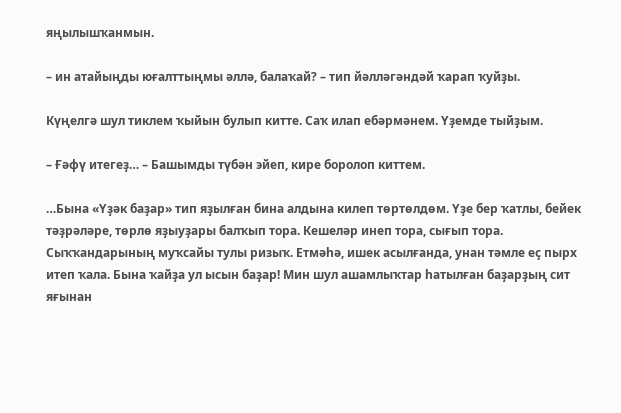яңылышҡанмын.

– ин атайыңды юғалттыңмы әллә, балаҡай? – тип йәлләгәндәй ҡарап ҡуйҙы.

Күңелгә шул тиклем ҡыйын булып китте. Саҡ илап ебәрмәнем. Үҙемде тыйҙым.

– Ғәфү итегеҙ… – Башымды түбән эйеп, кире боролоп киттем.

…Бына «Үҙәк баҙар» тип яҙылған бина алдына килеп төртөлдөм. Үҙе бер ҡатлы, бейек тәҙрәләре, төрлө яҙыуҙары балҡып тора. Кешеләр инеп тора, сығып тора. Сыҡҡандарының муҡсайы тулы ризыҡ. Етмәһә, ишек асылғанда, унан тәмле еҫ пырх итеп ҡала. Бына ҡайҙа ул ысын баҙар! Мин шул ашамлыҡтар һатылған баҙарҙың сит яғынан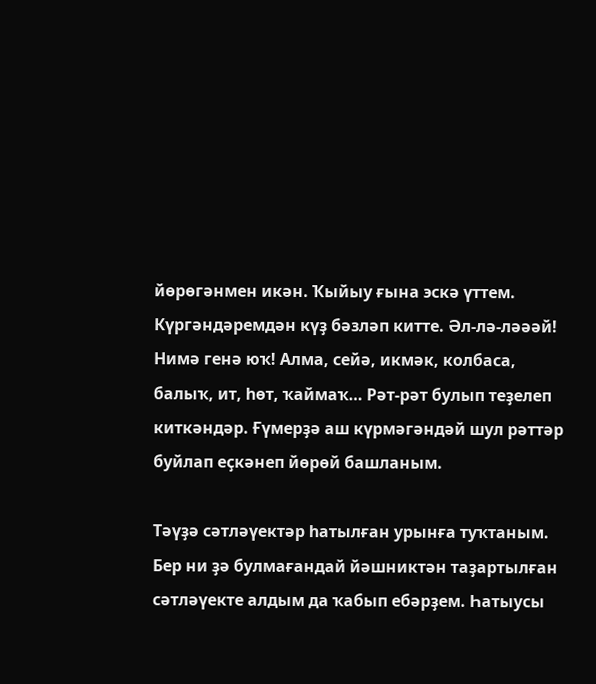йөрөгәнмен икән. Ҡыйыу ғына эскә үттем. Күргәндәремдән күҙ бәзләп китте. Әл-лә-ләәәй! Нимә генә юҡ! Алма, сейә, икмәк, колбаса, балыҡ, ит, һөт, ҡаймаҡ… Рәт-рәт булып теҙелеп киткәндәр. Ғүмерҙә аш күрмәгәндәй шул рәттәр буйлап еҫкәнеп йөрөй башланым.

Тәүҙә сәтләүектәр һатылған урынға туҡтаным. Бер ни ҙә булмағандай йәшниктән таҙартылған сәтләүекте алдым да ҡабып ебәрҙем. Һатыусы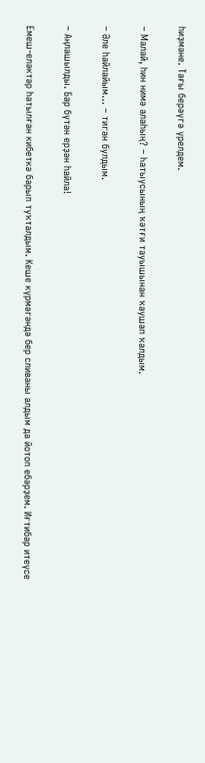һиҙмәне. Тағы берәүгә үрелдем.

– Малай, һин нимә алаһың? – Һатыусының ҡәтғи тауышынан ҡаушап ҡалдым.

– Әле һайлайым… – тигән булдым.

– Аңлашылды. Бар бүтән ерҙән һайла!

Емеш-еләктәр һатылған кибеткә барып туҡталдым. Кеше күрмәгәндә бер сливаны алдым да йотоп ебәрҙем. Иғтибар итеүсе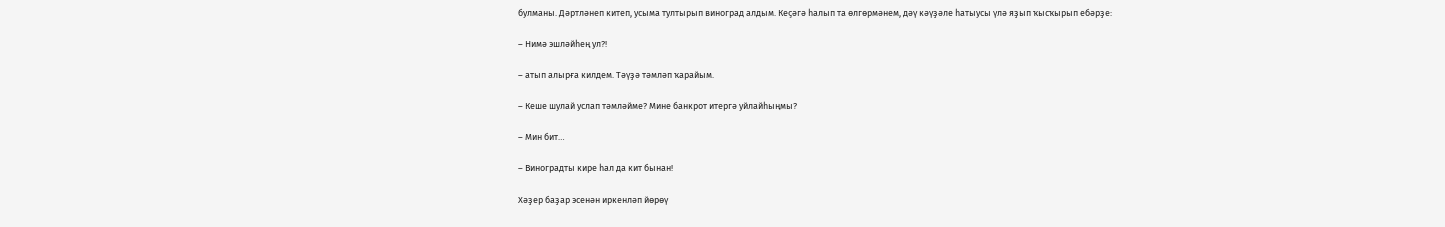булманы. Дәртләнеп китеп, усыма тултырып виноград алдым. Кеҫәгә һалып та өлгөрмәнем, дәү кәүҙәле һатыусы үлә яҙып ҡысҡырып ебәрҙе:

– Нимә эшләйһең ул?!

– атып алырға килдем. Тәүҙә тәмләп ҡарайым.

– Кеше шулай услап тәмләйме? Мине банкрот итергә уйлайһыңмы?

– Мин бит…

– Виноградты кире һал да кит бынан!

Хәҙер баҙар эсенән иркенләп йөрөү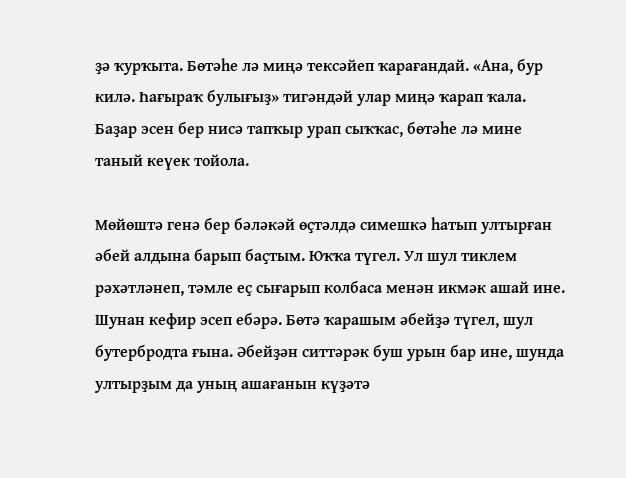ҙә ҡурҡыта. Бөтәһе лә миңә тексәйеп ҡарағандай. «Ана, бур килә. Һағыраҡ булығыҙ» тигәндәй улар миңә ҡарап ҡала. Баҙар эсен бер нисә тапҡыр урап сыҡҡас, бөтәһе лә мине таный кеүек тойола.

Мөйөштә генә бер бәләкәй өҫтәлдә симешкә һатып ултырған әбей алдына барып баҫтым. Юҡҡа түгел. Ул шул тиклем рәхәтләнеп, тәмле еҫ сығарып колбаса менән икмәк ашай ине. Шунан кефир эсеп ебәрә. Бөтә ҡарашым әбейҙә түгел, шул бутербродта ғына. Әбейҙән ситтәрәк буш урын бар ине, шунда ултырҙым да уның ашағанын күҙәтә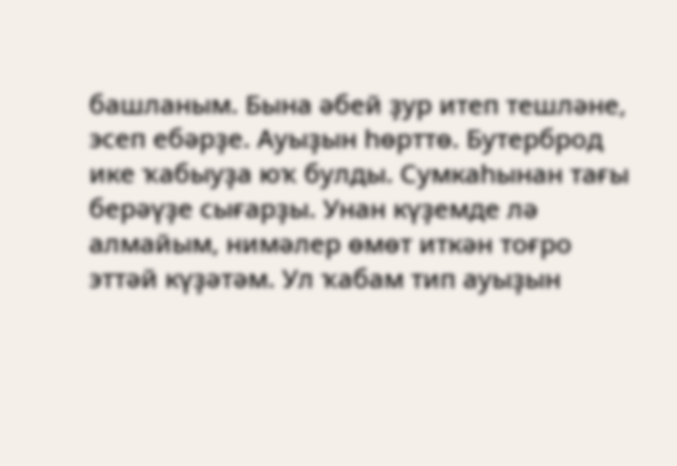башланым. Бына әбей ҙур итеп тешләне, эсеп ебәрҙе. Ауыҙын һөрттө. Бутерброд ике ҡабыуҙа юҡ булды. Сумкаһынан тағы берәүҙе сығарҙы. Унан күҙемде лә алмайым, нимәлер өмөт иткән тоғро эттәй күҙәтәм. Ул ҡабам тип ауыҙын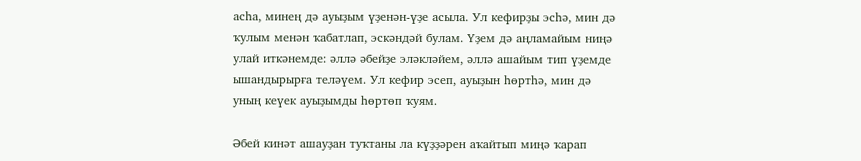асһа, минең дә ауыҙым үҙенән-үҙе асыла. Ул кефирҙы эсһә, мин дә ҡулым менән ҡабатлап, эскәндәй булам. Үҙем дә аңламайым ниңә улай иткәнемде: әллә әбейҙе эләкләйем, әллә ашайым тип үҙемде ышандырырға теләүем. Ул кефир эсеп, ауыҙын һөртһә, мин дә уның кеүек ауыҙымды һөртөп ҡуям.

Әбей кинәт ашауҙан туҡтаны ла күҙҙәрен аҡайтып миңә ҡарап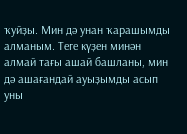ҡуйҙы. Мин дә унан ҡарашымды алманым. Теге күҙен минән алмай тағы ашай башланы, мин дә ашағандай ауыҙымды асып уны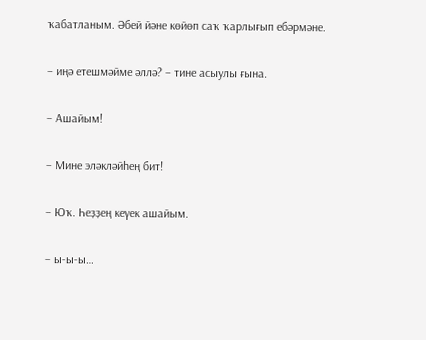ҡабатланым. Әбей йәне көйөп саҡ ҡарлығып ебәрмәне.

– иңә етешмәйме әллә? – тине асыулы ғына.

– Ашайым!

– Мине эләкләйһең бит!

– Юҡ. Һеҙҙең кеүек ашайым.

– ы-ы-ы…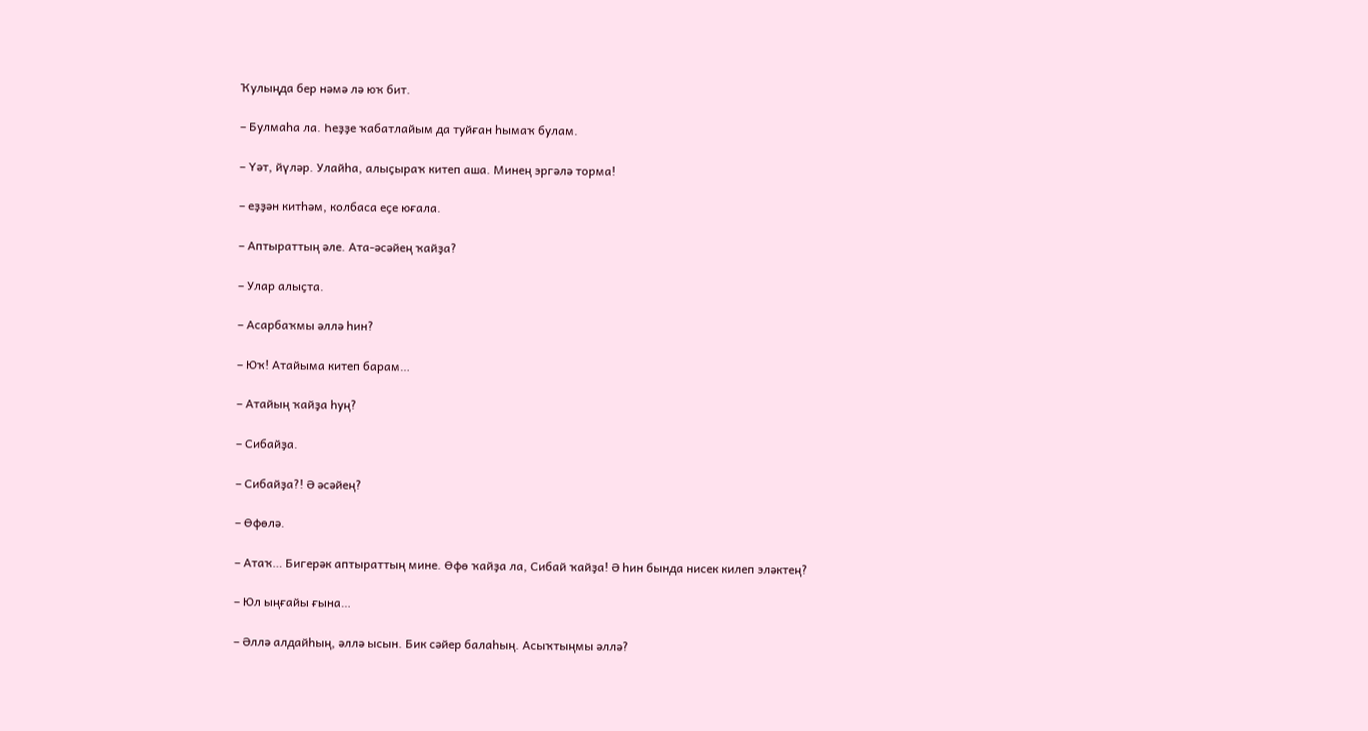Ҡулыңда бер нәмә лә юҡ бит.

– Булмаһа ла. Һеҙҙе ҡабатлайым да туйған һымаҡ булам.

– Үәт, йүләр. Улайһа, алыҫыраҡ китеп аша. Минең эргәлә торма!

– еҙҙән китһәм, колбаса еҫе юғала.

– Аптыраттың әле. Ата-әсәйең ҡайҙа?

– Улар алыҫта.

– Асарбаҡмы әллә һин?

– Юҡ! Атайыма китеп барам…

– Атайың ҡайҙа һуң?

– Сибайҙа.

– Сибайҙа?! Ә әсәйең?

– Өфөлә.

– Атаҡ… Бигерәк аптыраттың мине. Өфө ҡайҙа ла, Сибай ҡайҙа! Ә һин бында нисек килеп эләктең?

– Юл ыңғайы ғына…

– Әллә алдайһың, әллә ысын. Бик сәйер балаһың. Асыҡтыңмы әллә?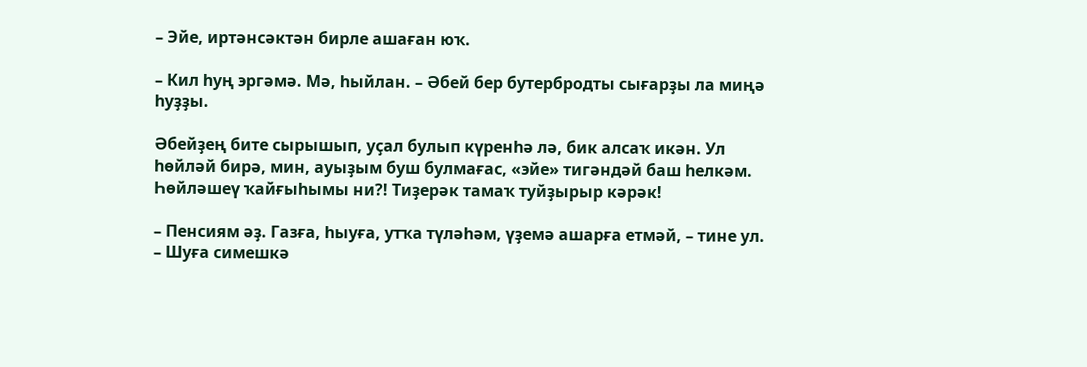– Эйе, иртәнсәктән бирле ашаған юҡ.

– Кил һуң эргәмә. Мә, һыйлан. – Әбей бер бутербродты сығарҙы ла миңә һуҙҙы.

Әбейҙең бите сырышып, уҫал булып күренһә лә, бик алсаҡ икән. Ул һөйләй бирә, мин, ауыҙым буш булмағас, «эйе» тигәндәй баш һелкәм. Һөйләшеү ҡайғыһымы ни?! Тиҙерәк тамаҡ туйҙырыр кәрәк!

– Пенсиям әҙ. Газға, һыуға, утҡа түләһәм, үҙемә ашарға етмәй, – тине ул. – Шуға симешкә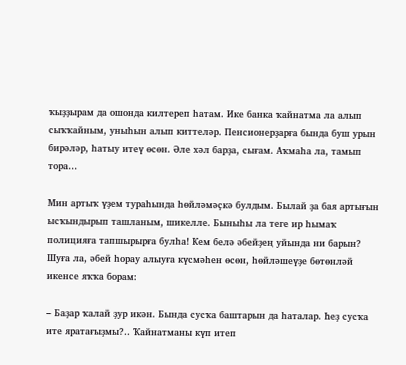ҡыҙҙырам да ошонда килтереп һатам. Ике банка ҡайнатма ла алып сыҡҡайным, уныһын алып киттеләр. Пенсионерҙарға бында буш урын бирәләр, һатыу итеү өсөн. Әле хәл барҙа, сығам. Аҡмаһа ла, тамып тора…

Мин артыҡ үҙем тураһында һөйләмәҫкә булдым. Былай ҙа бая артығын ысҡындырып ташланым, шикелле. Быныһы ла теге ир һымаҡ полицияға тапшырырға булһа! Кем белә әбейҙең уйында ни барын? Шуға ла, әбей һорау алыуға күсмәһен өсөн, һөйләшеүҙе бөтөнләй икенсе яҡҡа борам:

– Баҙар ҡалай ҙур икән. Бында сусҡа баштарын да һаталар. Һеҙ сусҡа ите яратағыҙмы?.. Ҡайнатманы күп итеп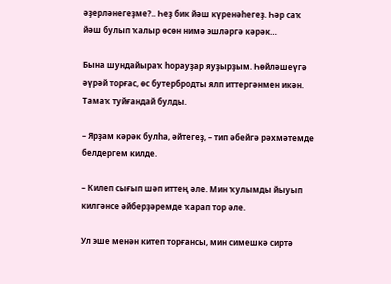әҙерләнегеҙме?.. Һеҙ бик йәш күренәһегеҙ. Һәр саҡ йәш булып ҡалыр өсөн нимә эшләргә кәрәк…

Бына шундайыраҡ һорауҙар яуҙырҙым. Һөйләшеүгә әүрәй торғас, өс бутербродты ялп иттергәнмен икән. Тамаҡ туйғандай булды.

– Ярҙам кәрәк булһа, әйтегеҙ, – тип әбейгә рәхмәтемде белдергем килде.

– Килеп сығып шәп иттең әле. Мин ҡулымды йыуып килгәнсе әйберҙәремде ҡарап тор әле.

Ул эше менән китеп торғансы, мин симешкә сиртә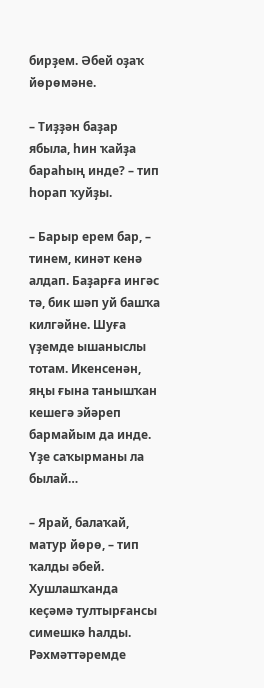бирҙем. Әбей оҙаҡ йөрөмәне.

– Тиҙҙән баҙар ябыла, һин ҡайҙа бараһың инде? – тип һорап ҡуйҙы.

– Барыр ерем бар, – тинем, кинәт кенә алдап. Баҙарға ингәс тә, бик шәп уй башҡа килгәйне. Шуға үҙемде ышаныслы тотам. Икенсенән, яңы ғына танышҡан кешегә эйәреп бармайым да инде. Үҙе саҡырманы ла былай…

– Ярай, балаҡай, матур йөрө, – тип ҡалды әбей. Хушлашҡанда кеҫәмә тултырғансы симешкә һалды. Рәхмәттәремде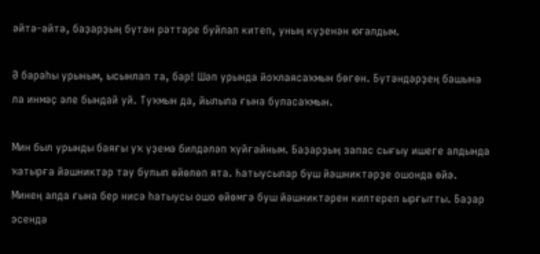әйтә-әйтә, баҙарҙың бүтән рәттәре буйлап китеп, уның күҙенән юғалдым.

Ә бараһы урыным, ысынлап та, бар! Шәп урында йоҡлаясаҡмын бөгөн. Бүтәндәрҙең башына ла инмәҫ әле бындай уй. Туҡмын да, йылыла ғына буласаҡмын.

Мин был урынды баяғы уҡ үҙемә билдәләп ҡуйғайным. Баҙарҙың запас сығыу ишеге алдында ҡатырға йәшниктәр тау булып өйөлөп ята. Һатыусылар буш йәшниктәрҙе ошонда өйә. Минең алда ғына бер нисә һатыусы ошо өйөмгә буш йәшниктәрен килтереп ырғытты. Баҙар эсендә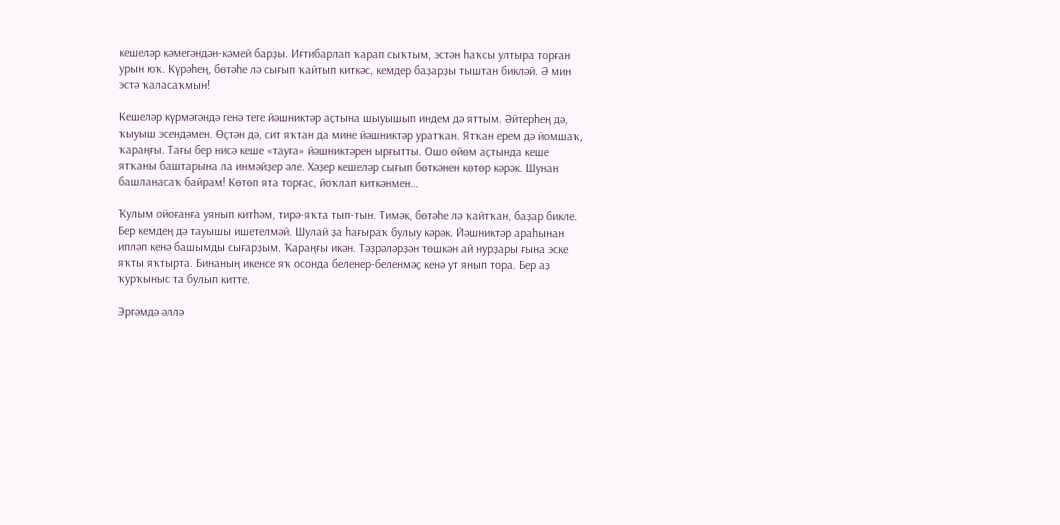кешеләр кәмегәндән-кәмей барҙы. Иғтибарлап ҡарап сыҡтым, эстән һаҡсы ултыра торған урын юҡ. Күрәһең, бөтәһе лә сығып ҡайтып киткәс, кемдер баҙарҙы тыштан бикләй. Ә мин эстә ҡаласаҡмын!

Кешеләр күрмәгәндә генә теге йәшниктәр аҫтына шыуышып индем дә яттым. Әйтерһең дә, ҡыуыш эсендәмен. Өҫтән дә, сит яҡтан да мине йәшниктәр уратҡан. Ятҡан ерем дә йомшаҡ, ҡараңғы. Тағы бер нисә кеше «тауға» йәшниктәрен ырғытты. Ошо өйөм аҫтында кеше ятҡаны баштарына ла инмәйҙер әле. Хәҙер кешеләр сығып бөткәнен көтөр кәрәк. Шунан башланасаҡ байрам! Көтөп ята торғас, йоҡлап киткәнмен…

Ҡулым ойоғанға уянып китһәм, тирә-яҡта тып-тын. Тимәк, бөтәһе лә ҡайтҡан, баҙар бикле. Бер кемдең дә тауышы ишетелмәй. Шулай ҙа һағыраҡ булыу кәрәк. Йәшниктәр араһынан ипләп кенә башымды сығарҙым. Ҡараңғы икән. Тәҙрәләрҙән төшкән ай нурҙары ғына эске яҡты яҡтырта. Бинаның икенсе яҡ осонда беленер-беленмәҫ кенә ут янып тора. Бер аҙ ҡурҡыныс та булып китте.

Эргәмдә әллә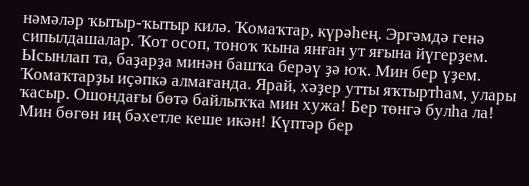нәмәләр ҡытыр-ҡытыр килә. Ҡомаҡтар, күрәһең. Эргәмдә генә сипылдашалар. Ҡот осоп, тоноҡ ҡына янған ут яғына йүгерҙем. Ысынлап та, баҙарҙа минән башҡа берәү ҙә юҡ. Мин бер үҙем. Ҡомаҡтарҙы иҫәпкә алмағанда. Ярай, хәҙер утты яҡтыртһам, улары ҡасыр. Ошондағы бөтә байлыҡҡа мин хужа! Бер төнгә булһа ла! Мин бөгөн иң бәхетле кеше икән! Күптәр бер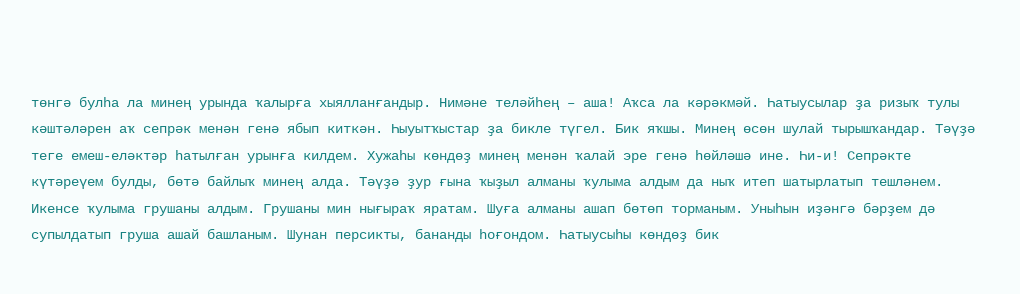төнгә булһа ла минең урында ҡалырға хыялланғандыр. Нимәне теләйһең – аша! Аҡса ла кәрәкмәй. Һатыусылар ҙа ризыҡ тулы кәштәләрен аҡ сепрәк менән генә ябып киткән. Һыуытҡыстар ҙа бикле түгел. Бик яҡшы. Минең өсөн шулай тырышҡандар. Тәүҙә теге емеш-еләктәр һатылған урынға килдем. Хужаһы көндөҙ минең менән ҡалай эре генә һөйләшә ине. Һи-и! Сепрәкте күтәреүем булды, бөтә байлыҡ минең алда. Тәүҙә ҙур ғына ҡыҙыл алманы ҡулыма алдым да ныҡ итеп шатырлатып тешләнем. Икенсе ҡулыма грушаны алдым. Грушаны мин нығыраҡ яратам. Шуға алманы ашап бөтөп торманым. Уныһын иҙәнгә бәрҙем дә супылдатып груша ашай башланым. Шунан персикты, бананды һоғондом. Һатыусыһы көндөҙ бик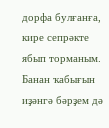дорфа булғанға, кире сепрәкте ябып торманым. Банан ҡабығын иҙәнгә бәрҙем дә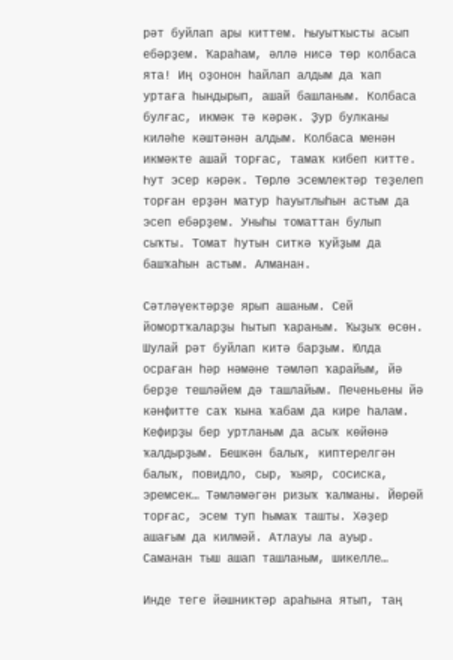рәт буйлап ары киттем. Һыуытҡысты асып ебәрҙем. Ҡараһам, әллә нисә төр колбаса ята! Иң оҙонон һайлап алдым да ҡап уртаға һындырып, ашай башланым. Колбаса булғас, икмәк тә кәрәк. Ҙур булканы киләһе кәштәнән алдым. Колбаса менән икмәкте ашай торғас, тамаҡ кибеп китте. Һут эсер кәрәк. Төрлө эсемлектәр теҙелеп торған ерҙән матур һауытлыһын астым да эсеп ебәрҙем. Уныһы томаттан булып сыҡты. Томат һутын ситкә ҡуйҙым да башҡаһын астым. Алманан.

Сәтләүектәрҙе ярып ашаным. Сей йомортҡаларҙы һытып ҡараным. Ҡыҙыҡ өсөн. Шулай рәт буйлап китә барҙым. Юлда осраған һәр нәмәне тәмләп ҡарайым, йә берҙе тешләйем дә ташлайым. Печеньены йә кәнфитте саҡ ҡына ҡабам да кире һалам. Кефирҙы бер уртланым да асыҡ көйөнә ҡалдырҙым. Бешкән балыҡ, киптерелгән балыҡ, повидло, сыр, ҡыяр, сосиска, эремсек… Тәмләмәгән ризыҡ ҡалманы. Йөрөй торғас, эсем туп һымаҡ ташты. Хәҙер ашағым да килмәй. Атлауы ла ауыр. Саманан тыш ашап ташланым, шикелле…

Инде теге йәшниктәр араһына ятып, таң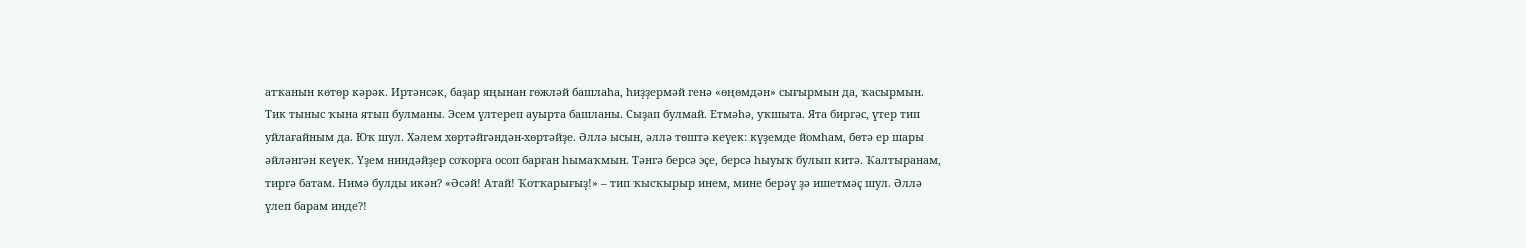атҡанын көтөр кәрәк. Иртәнсәк, баҙар яңынан гөжләй башлаһа, һиҙҙермәй генә «өңөмдән» сығырмын да, ҡасырмын. Тик тыныс ҡына ятып булманы. Эсем үлтереп ауырта башланы. Сыҙап булмай. Етмәһә, уҡшыта. Ята биргәс, үтер тип уйлағайным да. Юҡ шул. Хәлем хөртәйгәндән-хөртәйҙе. Әллә ысын, әллә төштә кеүек: күҙемде йомһам, бөтә ер шары әйләнгән кеүек. Үҙем ниндәйҙер соҡорға осоп барған һымаҡмын. Тәнгә берсә эҫе, берсә һыуыҡ булып китә. Ҡалтыранам, тиргә батам. Нимә булды икән? «Әсәй! Атай! Ҡотҡарығыҙ!» – тип ҡысҡырыр инем, мине берәү ҙә ишетмәҫ шул. Әллә үлеп барам инде?!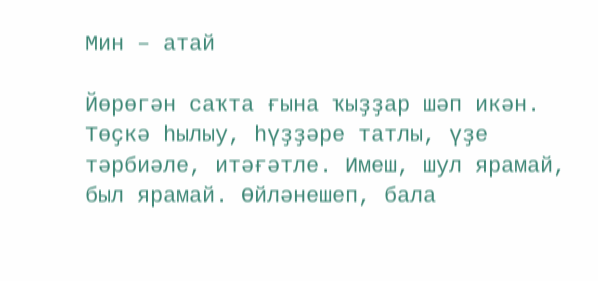Мин – атай

Йөрөгән саҡта ғына ҡыҙҙар шәп икән. Төҫкә һылыу, һүҙҙәре татлы, үҙе тәрбиәле, итәғәтле. Имеш, шул ярамай, был ярамай. Өйләнешеп, бала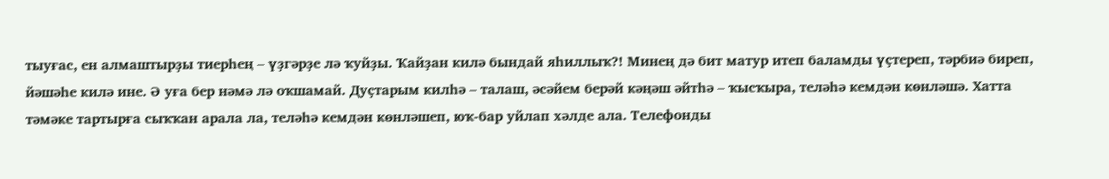тыуғас, ен алмаштырҙы тиерһең – үҙгәрҙе лә ҡуйҙы. Ҡайҙан килә бындай яһиллыҡ?! Минең дә бит матур итеп баламды үҫтереп, тәрбиә биреп, йәшәһе килә ине. Ә уға бер нәмә лә оҡшамай. Дуҫтарым килһә – талаш, әсәйем берәй кәңәш әйтһә – ҡысҡыра, теләһә кемдән көнләшә. Хатта тәмәке тартырға сыҡҡан арала ла, теләһә кемдән көнләшеп, юҡ-бар уйлап хәлде ала. Телефонды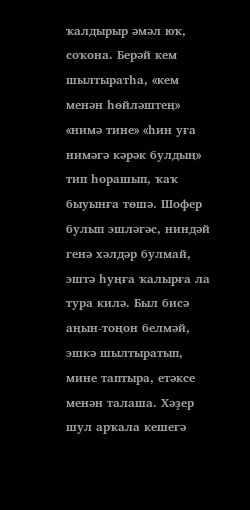ҡалдырыр әмәл юҡ, соҡона. Берәй кем шылтыратһа, «кем менән һөйләштең» «нимә тине» «һин уға нимәгә кәрәк булдың» тип һорашып, ҡаҡ быуынға төшә. Шофер булып эшләгәс, ниндәй генә хәлдәр булмай, эштә һуңға ҡалырға ла тура килә. Был бисә аңын-тоңон белмәй, эшкә шылтыратып, мине таптыра, етәксе менән талаша. Хәҙер шул арҡала кешегә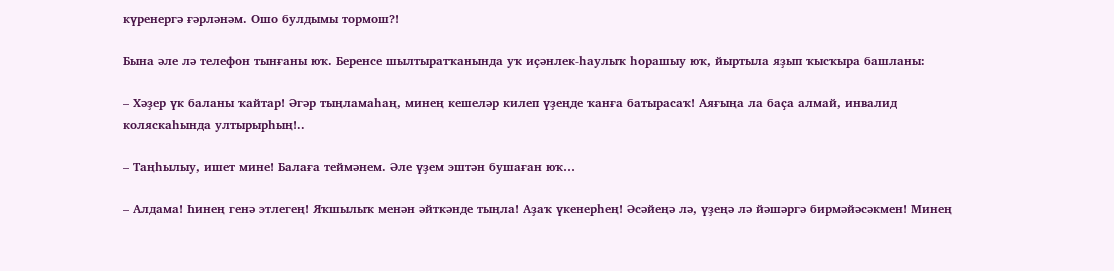күренергә ғәрләнәм. Ошо булдымы тормош?!

Бына әле лә телефон тынғаны юҡ. Беренсе шылтыратҡанында уҡ иҫәнлек-һаулыҡ һорашыу юҡ, йыртыла яҙып ҡысҡыра башланы:

– Хәҙер үк баланы ҡайтар! Әгәр тыңламаһаң, минең кешеләр килеп үҙеңде ҡанға батырасаҡ! Аяғыңа ла баҫа алмай, инвалид коляскаһында ултырырһың!..

– Таңһылыу, ишет мине! Балаға теймәнем. Әле үҙем эштән бушаған юҡ…

– Алдама! Һинең генә этлегең! Яҡшылыҡ менән әйткәнде тыңла! Аҙаҡ үкенерһең! Әсәйеңә лә, үҙеңә лә йәшәргә бирмәйәсәкмен! Минең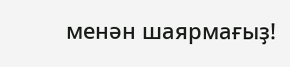менән шаярмағыҙ!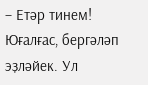– Етәр тинем! Юғалғас, бергәләп эҙләйек. Ул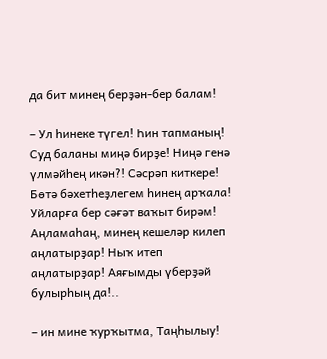да бит минең берҙән-бер балам!

– Ул һинеке түгел! Һин тапманың! Суд баланы миңә бирҙе! Ниңә генә үлмәйһең икән?! Сәсрәп киткере! Бөтә бәхетһеҙлегем һинең арҡала! Уйларға бер сәғәт ваҡыт бирәм! Аңламаһаң, минең кешеләр килеп аңлатырҙар! Ныҡ итеп аңлатырҙар! Аяғымды үберҙәй булырһың да!..

– ин мине ҡурҡытма, Таңһылыу!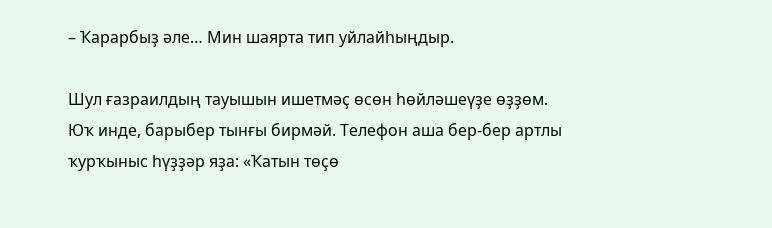– Ҡарарбыҙ әле… Мин шаярта тип уйлайһыңдыр.

Шул ғазраилдың тауышын ишетмәҫ өсөн һөйләшеүҙе өҙҙөм. Юҡ инде, барыбер тынғы бирмәй. Телефон аша бер-бер артлы ҡурҡыныс һүҙҙәр яҙа: «Ҡатын төҫө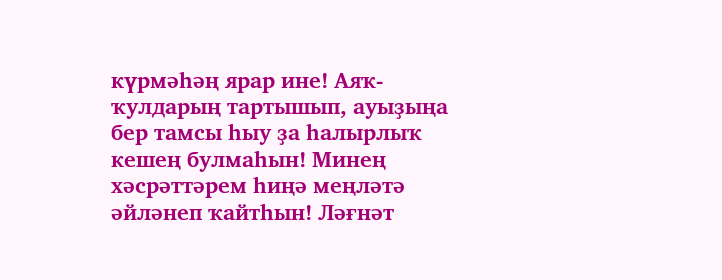күрмәһәң ярар ине! Аяҡ-ҡулдарың тартышып, ауыҙыңа бер тамсы һыу ҙа һалырлыҡ кешең булмаһын! Минең хәсрәттәрем һиңә меңләтә әйләнеп ҡайтһын! Ләғнәт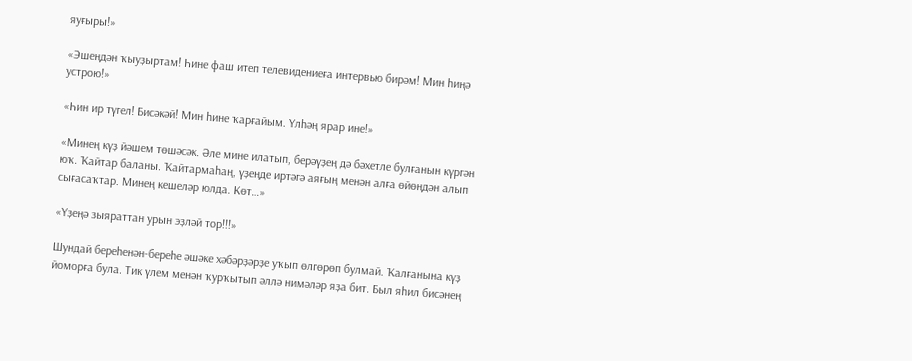яуғыры!»

«Эшеңдән ҡыуҙыртам! Һине фаш итеп телевидениеға интервью бирәм! Мин һиңә устрою!»

«Һин ир түгел! Бисәкәй! Мин һине ҡарғайым. Үлһәң ярар ине!»

«Минең күҙ йәшем төшәсәк. Әле мине илатып, берәүҙең дә бәхетле булғанын күргән юҡ. Ҡайтар баланы. Ҡайтармаһаң, үҙеңде иртәгә аяғың менән алға өйөңдән алып сығасаҡтар. Минең кешеләр юлда. Көт…»

«Үҙеңә зыяраттан урын эҙләй тор!!!»

Шундай береһенән-береһе әшәке хәбәрҙәрҙе уҡып өлгөрөп булмай. Ҡалғанына күҙ йоморға була. Тик үлем менән ҡурҡытып әллә нимәләр яҙа бит. Был яһил бисәнең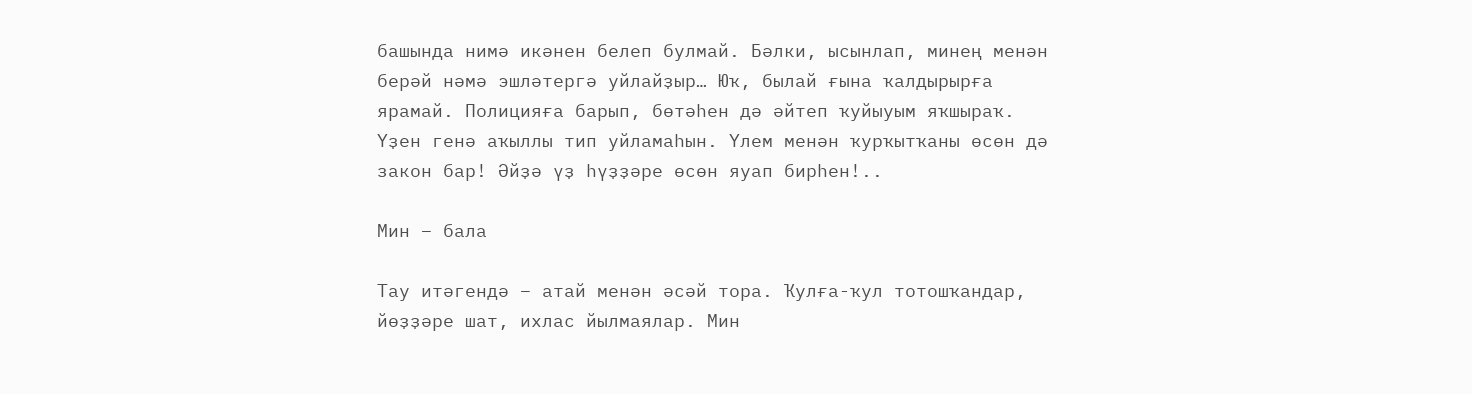башында нимә икәнен белеп булмай. Бәлки, ысынлап, минең менән берәй нәмә эшләтергә уйлайҙыр… Юҡ, былай ғына ҡалдырырға ярамай. Полицияға барып, бөтәһен дә әйтеп ҡуйыуым яҡшыраҡ. Үҙен генә аҡыллы тип уйламаһын. Үлем менән ҡурҡытҡаны өсөн дә закон бар! Әйҙә үҙ һүҙҙәре өсөн яуап бирһен!..

Мин – бала

Тау итәгендә – атай менән әсәй тора. Ҡулға-ҡул тотошҡандар, йөҙҙәре шат, ихлас йылмаялар. Мин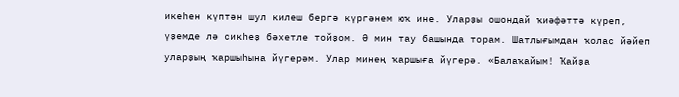икеһен күптән шул килеш бергә күргәнем юҡ ине. Уларҙы ошондай ҡиәфәттә күреп, үҙемде лә сикһеҙ бәхетле тойҙом. Ә мин тау башында торам. Шатлығымдан ҡолас йәйеп уларҙың ҡаршыһына йүгерәм. Улар минең ҡаршыға йүгерә. «Балаҡайым! Ҡайҙа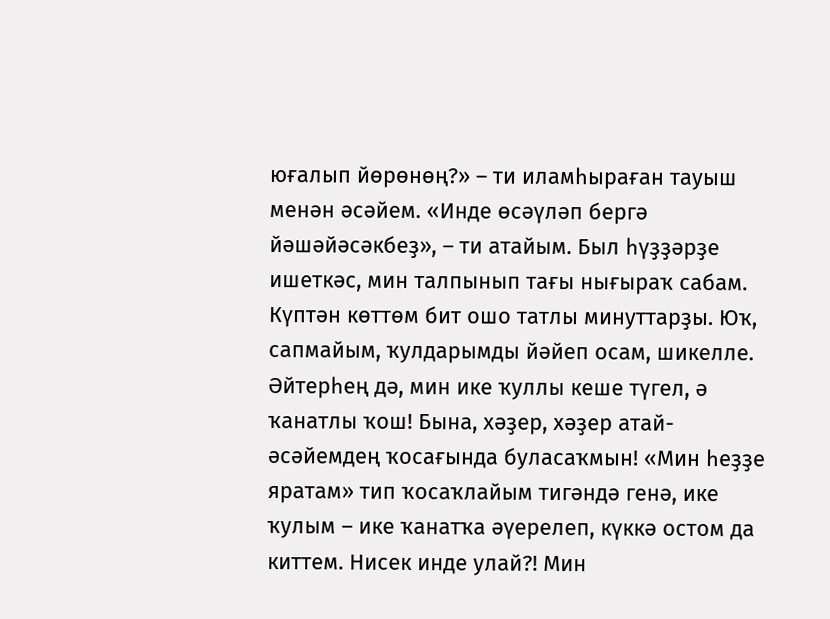юғалып йөрөнөң?» – ти иламһыраған тауыш менән әсәйем. «Инде өсәүләп бергә йәшәйәсәкбеҙ», – ти атайым. Был һүҙҙәрҙе ишеткәс, мин талпынып тағы нығыраҡ сабам. Күптән көттөм бит ошо татлы минуттарҙы. Юҡ, сапмайым, ҡулдарымды йәйеп осам, шикелле. Әйтерһең дә, мин ике ҡуллы кеше түгел, ә ҡанатлы ҡош! Бына, хәҙер, хәҙер атай-әсәйемдең ҡосағында буласаҡмын! «Мин һеҙҙе яратам» тип ҡосаҡлайым тигәндә генә, ике ҡулым – ике ҡанатҡа әүерелеп, күккә остом да киттем. Нисек инде улай?! Мин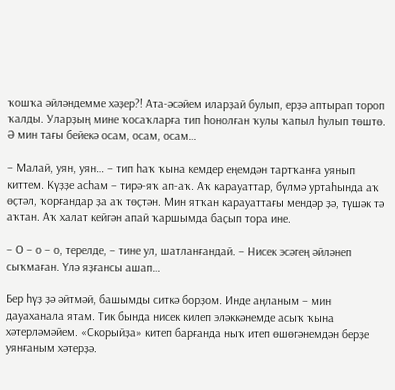ҡошҡа әйләндемме хәҙер?! Ата-әсәйем иларҙай булып, ерҙә аптырап тороп ҡалды. Уларҙың мине ҡосаҡларға тип һонолған ҡулы ҡапыл һулып төштө. Ә мин тағы бейекә осам, осам, осам…

– Малай, уян, уян… – тип һаҡ ҡына кемдер еңемдән тартҡанға уянып киттем. Күҙҙе асһам – тирә-яҡ ап-аҡ. Аҡ карауаттар, бүлмә уртаһында аҡ өҫтәл, ҡорғандар ҙа аҡ төҫтән. Мин ятҡан карауаттағы мендәр ҙә, түшәк тә аҡтан. Аҡ халат кейгән апай ҡаршымда баҫып тора ине.

– О – о – о, терелде, – тине ул, шатланғандай. – Нисек эсәгең әйләнеп сыҡмаған. Үлә яҙғансы ашап…

Бер һүҙ ҙә әйтмәй, башымды ситкә борҙом. Инде аңланым – мин дауаханала ятам. Тик бында нисек килеп эләккәнемде асыҡ ҡына хәтерләмәйем. «Скорыйҙа» китеп барғанда ныҡ итеп өшөгәнемдән берҙе уянғаным хәтерҙә.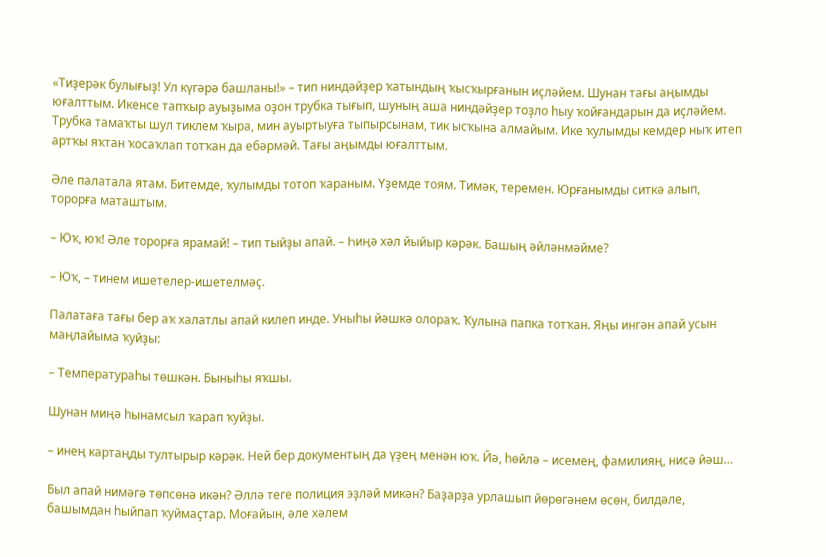«Тиҙерәк булығыҙ! Ул күгәрә башланы!» – тип ниндәйҙер ҡатындың ҡысҡырғанын иҫләйем. Шунан тағы аңымды юғалттым. Икенсе тапҡыр ауыҙыма оҙон трубка тығып, шуның аша ниндәйҙер тоҙло һыу ҡойғандарын да иҫләйем. Трубка тамаҡты шул тиклем ҡыра, мин ауыртыуға тыпырсынам, тик ысҡына алмайым. Ике ҡулымды кемдер ныҡ итеп артҡы яҡтан ҡосаҡлап тотҡан да ебәрмәй. Тағы аңымды юғалттым.

Әле палатала ятам. Битемде, ҡулымды тотоп ҡараным. Үҙемде тоям. Тимәк, теремен. Юрғанымды ситкә алып, торорға маташтым.

– Юҡ, юҡ! Әле торорға ярамай! – тип тыйҙы апай. – Һиңә хәл йыйыр кәрәк. Башың әйләнмәйме?

– Юҡ, – тинем ишетелер-ишетелмәҫ.

Палатаға тағы бер аҡ халатлы апай килеп инде. Уныһы йәшкә олораҡ. Ҡулына папка тотҡан. Яңы ингән апай усын маңлайыма ҡуйҙы:

– Температураһы төшкән. Быныһы яҡшы.

Шунан миңә һынамсыл ҡарап ҡуйҙы.

– инең картаңды тултырыр кәрәк. Ней бер документың да үҙең менән юҡ. Йә, һөйлә – исемең, фамилияң, нисә йәш…

Был апай нимәгә төпсөнә икән? Әллә теге полиция эҙләй микән? Баҙарҙа урлашып йөрөгәнем өсөн, билдәле, башымдан һыйпап ҡуймаҫтар. Моғайын, әле хәлем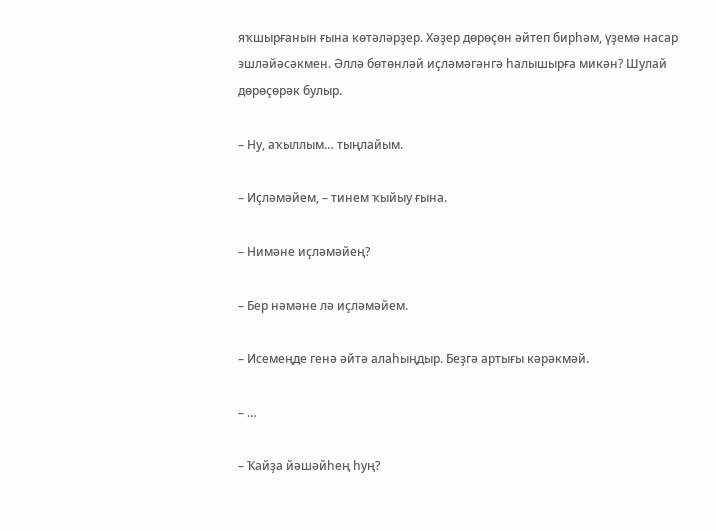яҡшырғанын ғына көтәләрҙер. Хәҙер дөрөҫөн әйтеп бирһәм, үҙемә насар эшләйәсәкмен. Әллә бөтөнләй иҫләмәгәнгә һалышырға микән? Шулай дөрөҫөрәк булыр.

– Ну, аҡыллым… тыңлайым.

– Иҫләмәйем, – тинем ҡыйыу ғына.

– Нимәне иҫләмәйең?

– Бер нәмәне лә иҫләмәйем.

– Исемеңде генә әйтә алаһыңдыр. Беҙгә артығы кәрәкмәй.

– …

– Ҡайҙа йәшәйһең һуң?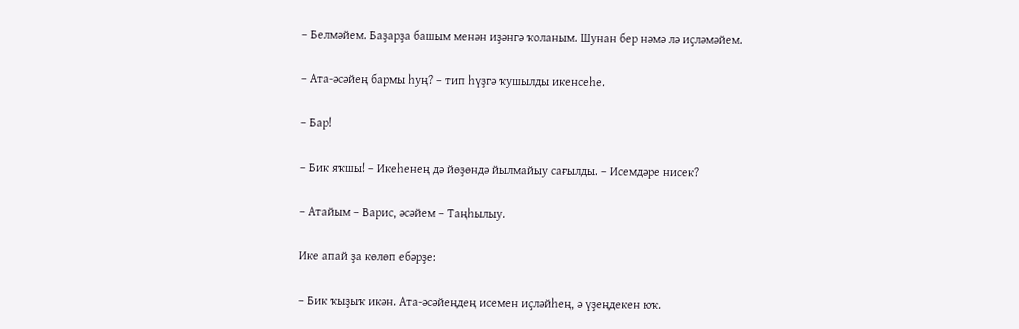– Белмәйем. Баҙарҙа башым менән иҙәнгә ҡоланым. Шунан бер нәмә лә иҫләмәйем.

– Ата-әсәйең бармы һуң? – тип һүҙгә ҡушылды икенсеһе.

– Бар!

– Бик яҡшы! – Икеһенең дә йөҙөндә йылмайыу сағылды. – Исемдәре нисек?

– Атайым – Варис, әсәйем – Таңһылыу.

Ике апай ҙа көлөп ебәрҙе:

– Бик ҡыҙыҡ икән. Ата-әсәйеңдең исемен иҫләйһең, ә үҙеңдекен юҡ.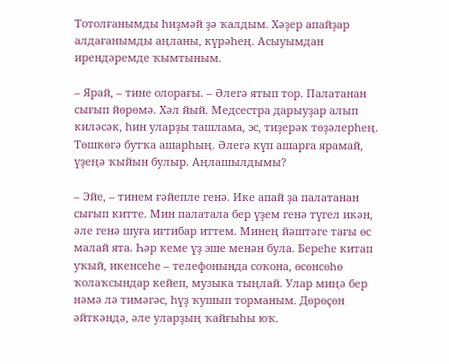Тотолғанымды һиҙмәй ҙә ҡалдым. Хәҙер апайҙар алдағанымды аңланы, күрәһең. Асыуымдан ирендәремде ҡымтыным.

– Ярай, – тине олорағы. – Әлегә ятып тор. Палатанан сығып йөрөмә. Хәл йый. Медсестра дарыуҙар алып киләсәк, һин уларҙы ташлама, эс, тиҙерәк төҙәлерһең. Төшкөгә бутҡа ашарһың. Әлегә күп ашарға ярамай, үҙеңә ҡыйын булыр. Аңлашылдымы?

– Эйе, – тинем ғәйепле генә. Ике апай ҙа палатанан сығып китте. Мин палатала бер үҙем генә түгел икән, әле генә шуға иғтибар иттем. Минең йәштәге тағы өс малай ята. Һәр кеме үҙ эше менән була. Береһе китап уҡый, икенсеһе – телефонында соҡона, өсөнсөһө ҡолаҡсындар кейеп, музыка тыңлай. Улар миңә бер нәмә лә тимәгәс, һүҙ ҡушып торманым. Дөрөҫөн әйткәндә, әле уларҙың ҡайғыһы юҡ.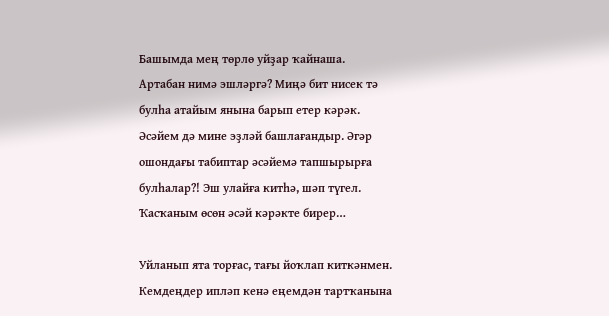Башымда мең төрлө уйҙар ҡайнаша. Артабан нимә эшләргә? Миңә бит нисек тә булһа атайым янына барып етер кәрәк. Әсәйем дә мине эҙләй башлағандыр. Әгәр ошондағы табиптар әсәйемә тапшырырға булһалар?! Эш улайға китһә, шәп түгел. Ҡасҡаным өсөн әсәй кәрәкте бирер…

Уйланып ята торғас, тағы йоҡлап киткәнмен. Кемдеңдер ипләп кенә еңемдән тартҡанына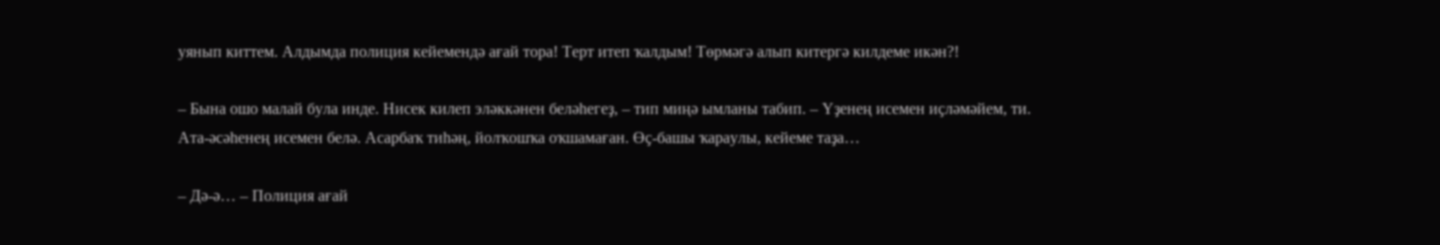уянып киттем. Алдымда полиция кейемендә ағай тора! Терт итеп ҡалдым! Төрмәгә алып китергә килдеме икән?!

– Бына ошо малай була инде. Нисек килеп эләккәнен беләһегеҙ, – тип миңә ымланы табип. – Үҙенең исемен иҫләмәйем, ти. Ата-әсәһенең исемен белә. Асарбаҡ тиһәң, йолҡошҡа оҡшамаған. Өҫ-башы ҡараулы, кейеме таҙа…

– Дә-ә… – Полиция ағай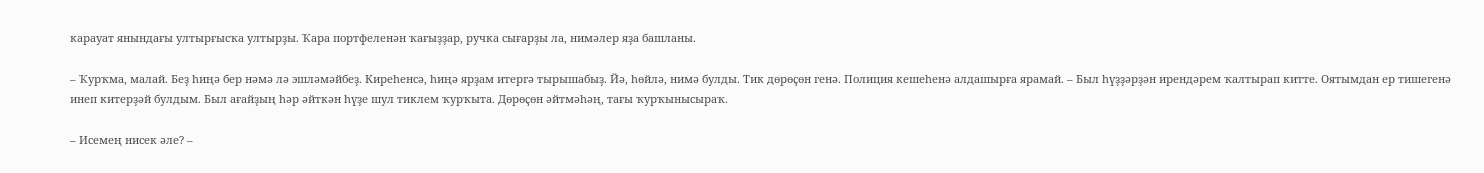карауат янындағы ултырғысҡа ултырҙы. Ҡара портфеленән ҡағыҙҙар, ручка сығарҙы ла, нимәлер яҙа башланы.

– Ҡурҡма, малай. Беҙ һиңә бер нәмә лә эшләмәйбеҙ. Киреһенсә, һиңә ярҙам итергә тырышабыҙ. Йә, һөйлә, нимә булды. Тик дөрөҫөн генә. Полиция кешеһенә алдашырға ярамай. – Был һүҙҙәрҙән ирендәрем ҡалтырап китте. Оятымдан ер тишегенә инеп китерҙәй булдым. Был ағайҙың һәр әйткән һүҙе шул тиклем ҡурҡыта. Дөрөҫөн әйтмәһәң, тағы ҡурҡынысыраҡ.

– Исемең нисек әле? –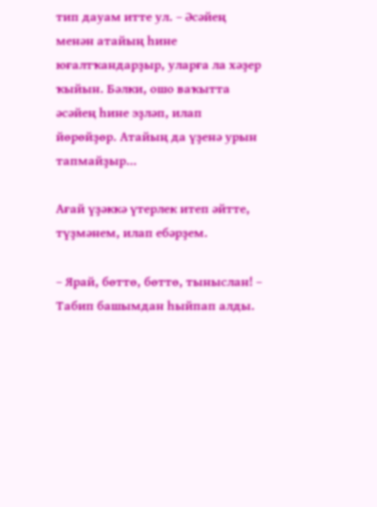тип дауам итте ул. – Әсәйең менән атайың һине юғалтҡандарҙыр, уларға ла хәҙер ҡыйын. Бәлки, ошо ваҡытта әсәйең һине эҙләп, илап йөрөйҙөр. Атайың да үҙенә урын тапмайҙыр…

Ағай үҙәккә үтерлек итеп әйтте, түҙмәнем, илап ебәрҙем.

– Ярай, бөттө, бөттө, тыныслан! – Табип башымдан һыйпап алды.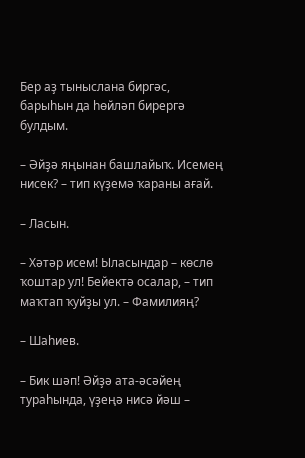Бер аҙ тыныслана биргәс, барыһын да һөйләп бирергә булдым.

– Әйҙә яңынан башлайыҡ. Исемең нисек? – тип күҙемә ҡараны ағай.

– Ласын.

– Хәтәр исем! Ыласындар – көслө ҡоштар ул! Бейектә осалар, – тип маҡтап ҡуйҙы ул. – Фамилияң?

– Шаһиев.

– Бик шәп! Әйҙә ата-әсәйең тураһында, үҙеңә нисә йәш –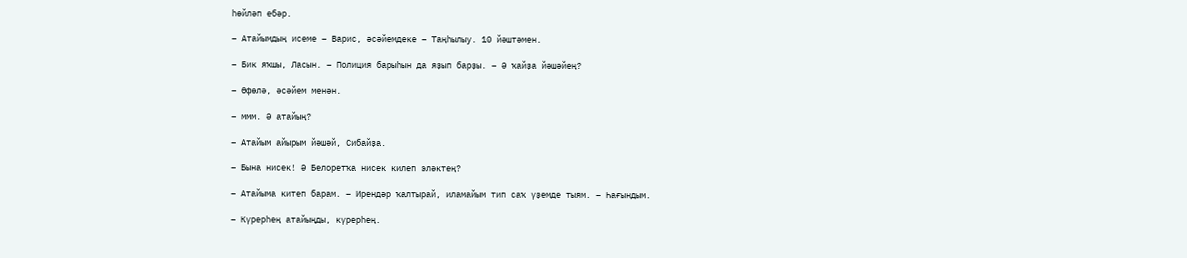һөйләп ебәр.

– Атайымдың исеме – Варис, әсәйемдеке – Таңһылыу. 10 йәштәмен.

– Бик яҡшы, Ласын. – Полиция барыһын да яҙып барҙы. – Ә ҡайҙа йәшәйең?

– Өфөлә, әсәйем менән.

– ммм. Ә атайың?

– Атайым айырым йәшәй, Сибайҙа.

– Бына нисек! Ә Белоретҡа нисек килеп эләктең?

– Атайыма китеп барам. – Ирендәр ҡалтырай, иламайым тип саҡ үҙемде тыям. – Һағындым.

– Күрерһең атайыңды, күрерһең.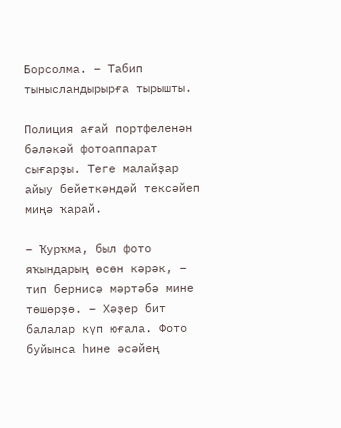Борсолма. – Табип тынысландырырға тырышты.

Полиция ағай портфеленән бәләкәй фотоаппарат сығарҙы. Теге малайҙар айыу бейеткәндәй тексәйеп миңә ҡарай.

– Ҡурҡма, был фото яҡындарың өсөн кәрәк, – тип бернисә мәртәбә мине төшөрҙө. – Хәҙер бит балалар күп юғала. Фото буйынса һине әсәйең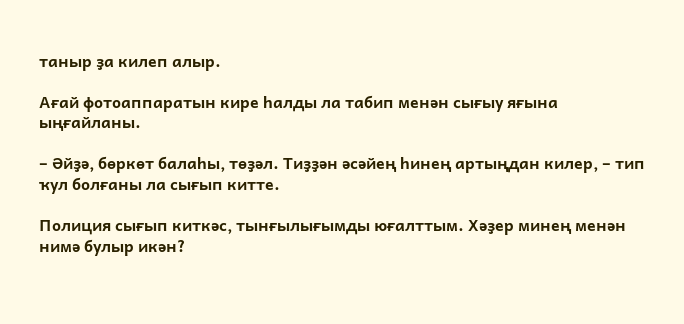таныр ҙа килеп алыр.

Ағай фотоаппаратын кире һалды ла табип менән сығыу яғына ыңғайланы.

– Әйҙә, бөркөт балаһы, төҙәл. Тиҙҙән әсәйең һинең артыңдан килер, – тип ҡул болғаны ла сығып китте.

Полиция сығып киткәс, тынғылығымды юғалттым. Хәҙер минең менән нимә булыр икән?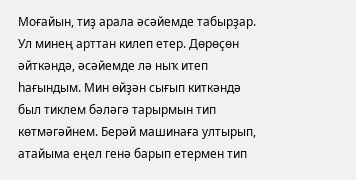Моғайын, тиҙ арала әсәйемде табырҙар. Ул минең арттан килеп етер. Дөрөҫөн әйткәндә, әсәйемде лә ныҡ итеп һағындым. Мин өйҙән сығып киткәндә был тиклем бәләгә тарырмын тип көтмәгәйнем. Берәй машинаға ултырып, атайыма еңел генә барып етермен тип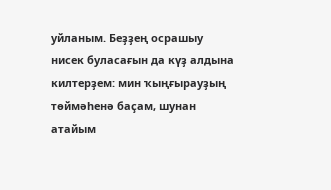уйланым. Беҙҙең осрашыу нисек буласағын да күҙ алдына килтерҙем: мин ҡыңғырауҙың төймәһенә баҫам, шунан атайым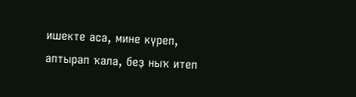ишекте аса, мине күреп, аптырап ҡала, беҙ ныҡ итеп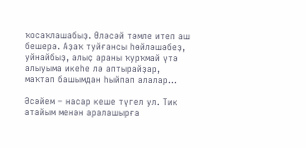ҡосаҡлашабыҙ. Өләсәй тәмле итеп аш бешерә. Аҙаҡ туйғансы һөйләшәбеҙ, уйнайбыҙ, алыҫ араны ҡурҡмай үтә алыуыма икеһе лә аптырайҙар, маҡтап башымдан һыйпап алалар…

Әсәйем – насар кеше түгел ул. Тик атайым менән аралашырға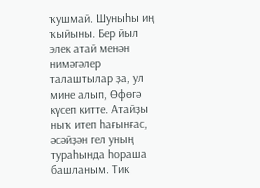ҡушмай. Шуныһы иң ҡыйыны. Бер йыл элек атай менән нимәгәлер талаштылар ҙа, ул мине алып, Өфөгә күсеп китте. Атайҙы ныҡ итеп һағынғас, әсәйҙән гел уның тураһында һораша башланым. Тик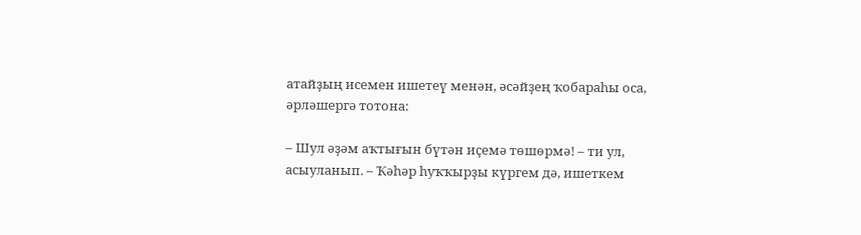атайҙың исемен ишетеү менән, әсәйҙең ҡобараһы оса, әрләшергә тотона:

– Шул әҙәм аҡтығын бүтән иҫемә төшөрмә! – ти ул, асыуланып. – Ҡәһәр һуҡҡырҙы күргем дә, ишеткем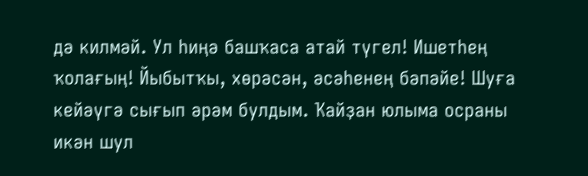дә килмәй. Ул һиңә башҡаса атай түгел! Ишетһең ҡолағың! Йыбытҡы, хөрәсән, әсәһенең бәпәйе! Шуға кейәүгә сығып әрәм булдым. Ҡайҙан юлыма осраны икән шул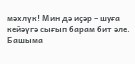мәхлүк! Мин дә иҫәр – шуға кейәүгә сығып барам бит әле. Башыма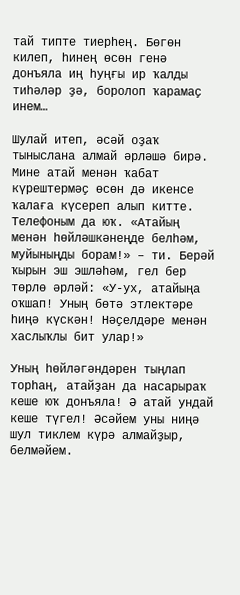тай типте тиерһең. Бөгөн килеп, һинең өсөн генә донъяла иң һуңғы ир ҡалды тиһәләр ҙә, боролоп ҡарамаҫ инем…

Шулай итеп, әсәй оҙаҡ тыныслана алмай әрләшә бирә. Мине атай менән ҡабат күрештермәҫ өсөн дә икенсе ҡалаға күсереп алып китте. Телефоным да юҡ. «Атайың менән һөйләшкәнеңде белһәм, муйыныңды борам!» – ти. Берәй ҡырын эш эшләһәм, гел бер төрлө әрләй: «У-ух, атайыңа оҡшап! Уның бөтә этлектәре һиңә күскән! Нәҫелдәре менән хаслыҡлы бит улар!»

Уның һөйләгәндәрен тыңлап торһаң, атайҙан да насарыраҡ кеше юҡ донъяла! Ә атай ундай кеше түгел! Әсәйем уны ниңә шул тиклем күрә алмайҙыр, белмәйем.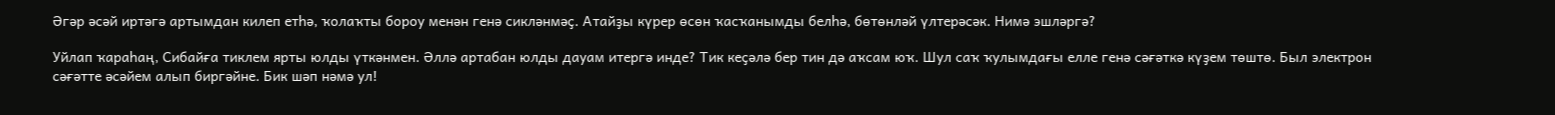Әгәр әсәй иртәгә артымдан килеп етһә, ҡолаҡты бороу менән генә сикләнмәҫ. Атайҙы күрер өсөн ҡасҡанымды белһә, бөтөнләй үлтерәсәк. Нимә эшләргә?

Уйлап ҡараһаң, Сибайға тиклем ярты юлды үткәнмен. Әллә артабан юлды дауам итергә инде? Тик кеҫәлә бер тин дә аҡсам юҡ. Шул саҡ ҡулымдағы елле генә сәғәткә күҙем төштө. Был электрон сәғәтте әсәйем алып биргәйне. Бик шәп нәмә ул!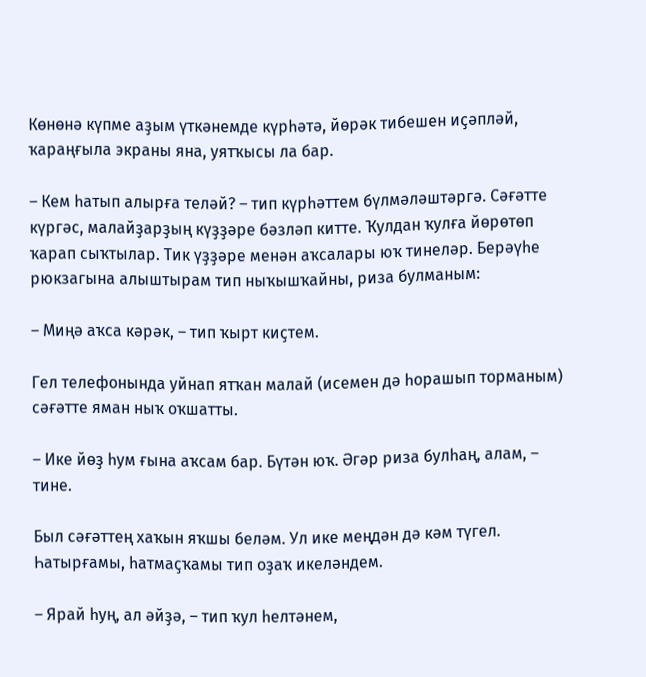Көнөнә күпме аҙым үткәнемде күрһәтә, йөрәк тибешен иҫәпләй, ҡараңғыла экраны яна, уятҡысы ла бар.

– Кем һатып алырға теләй? – тип күрһәттем бүлмәләштәргә. Сәғәтте күргәс, малайҙарҙың күҙҙәре бәзләп китте. Ҡулдан ҡулға йөрөтөп ҡарап сыҡтылар. Тик үҙҙәре менән аҡсалары юҡ тинеләр. Берәүһе рюкзагына алыштырам тип ныҡышҡайны, риза булманым:

– Миңә аҡса кәрәк, – тип ҡырт киҫтем.

Гел телефонында уйнап ятҡан малай (исемен дә һорашып торманым) сәғәтте яман ныҡ оҡшатты.

– Ике йөҙ һум ғына аҡсам бар. Бүтән юҡ. Әгәр риза булһаң, алам, – тине.

Был сәғәттең хаҡын яҡшы беләм. Ул ике меңдән дә кәм түгел. Һатырғамы, һатмаҫҡамы тип оҙаҡ икеләндем.

– Ярай һуң, ал әйҙә, – тип ҡул һелтәнем,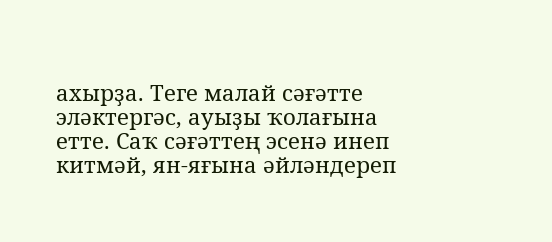ахырҙа. Теге малай сәғәтте эләктергәс, ауыҙы ҡолағына етте. Саҡ сәғәттең эсенә инеп китмәй, ян-яғына әйләндереп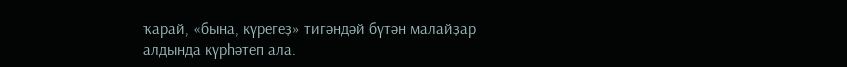ҡарай, «бына, күрегеҙ» тигәндәй бүтән малайҙар алдында күрһәтеп ала.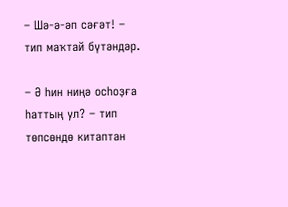– Шә-ә-әп сәғәт! – тип маҡтай бүтәндәр.

– Ә һин ниңә осһоҙға һаттың ул? – тип төпсөндө китаптан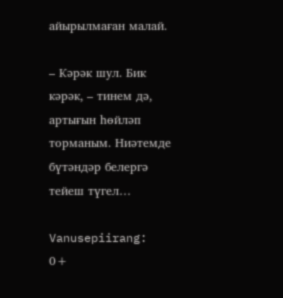айырылмаған малай.

– Кәрәк шул. Бик кәрәк, – тинем дә, артығын һөйләп торманым. Ниәтемде бүтәндәр белергә тейеш түгел…

Vanusepiirang:
0+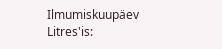Ilmumiskuupäev Litres'is: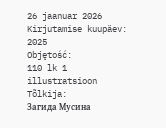26 jaanuar 2026
Kirjutamise kuupäev:
2025
Objętość:
110 lk 1 illustratsioon
Tõlkija:
Загида Мусина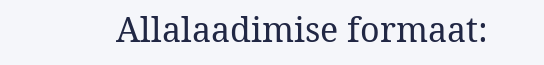Allalaadimise formaat: